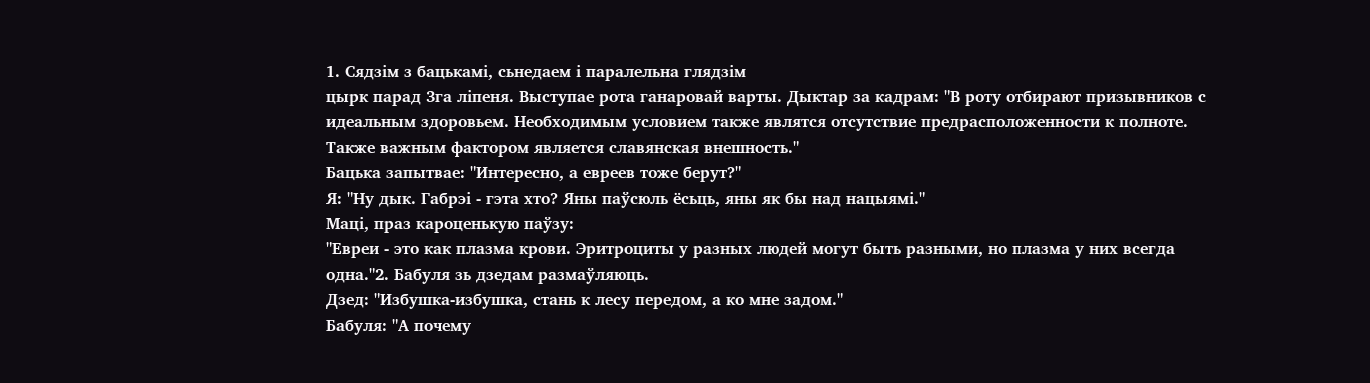1. Сядзім з бацькамі, сьнедаем і паралельна глядзім
цырк парад 3га ліпеня. Выступае рота ганаровай варты. Дыктар за кадрам: "В роту отбирают призывников с идеальным здоровьем. Необходимым условием также являтся отсутствие предрасположенности к полноте. Также важным фактором является славянская внешность."
Бацька запытвае: "Интересно, а евреев тоже берут?"
Я: "Ну дык. Габрэі - гэта хто? Яны паўсюль ёсьць, яны як бы над нацыямі."
Маці, праз кароценькую паўзу:
"Евреи - это как плазма крови. Эритроциты у разных людей могут быть разными, но плазма у них всегда одна."2. Бабуля зь дзедам размаўляюць.
Дзед: "Избушка-избушка, стань к лесу передом, а ко мне задом."
Бабуля: "А почему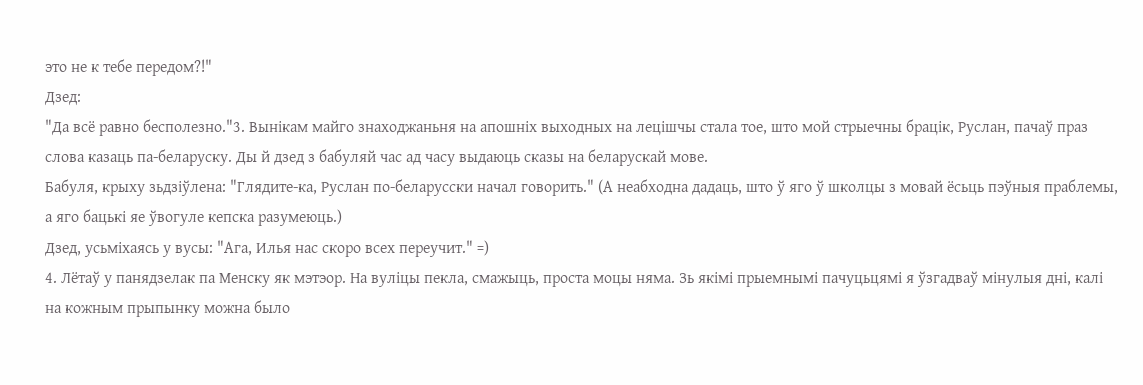это не к тебе передом?!"
Дзед:
"Да всё равно бесполезно."3. Вынікам майго знаходжаньня на апошніх выходных на лецішчы стала тое, што мой стрыечны брацік, Руслан, пачаў праз слова казаць па-беларуску. Ды й дзед з бабуляй час ад часу выдаюць сказы на беларускай мове.
Бабуля, крыху зьдзіўлена: "Глядите-ка, Руслан по-беларусски начал говорить." (А неабходна дадаць, што ў яго ў школцы з мовай ёсьць пэўныя праблемы, а яго бацькі яе ўвогуле кепска разумеюць.)
Дзед, усьміхаясь у вусы: "Ага, Илья нас скоро всех переучит." =)
4. Лётаў у панядзелак па Менску як мэтэор. На вуліцы пекла, смажыць, проста моцы няма. Зь якімі прыемнымі пачуцьцямі я ўзгадваў мінулыя дні, калі на кожным прыпынку можна было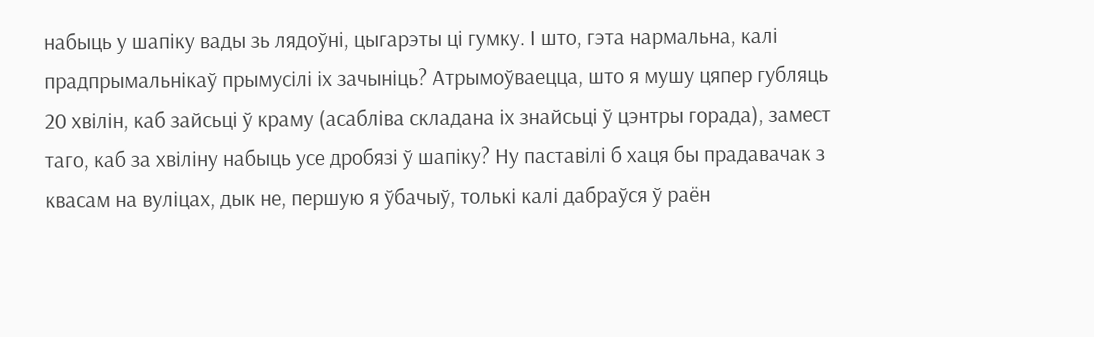набыць у шапіку вады зь лядоўні, цыгарэты ці гумку. І што, гэта нармальна, калі прадпрымальнікаў прымусілі іх зачыніць? Атрымоўваецца, што я мушу цяпер губляць 20 хвілін, каб зайсьці ў краму (асабліва складана іх знайсьці ў цэнтры горада), замест таго, каб за хвіліну набыць усе дробязі ў шапіку? Ну паставілі б хаця бы прадавачак з квасам на вуліцах, дык не, першую я ўбачыў, толькі калі дабраўся ў раён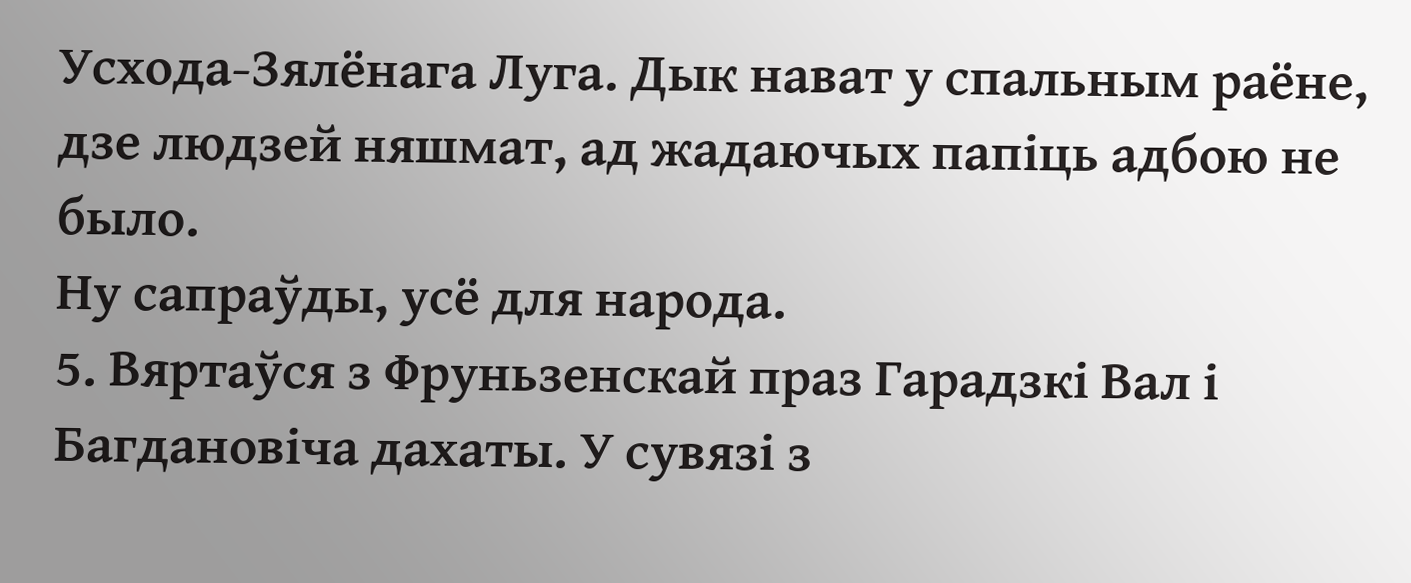Усхода-Зялёнага Луга. Дык нават у спальным раёне, дзе людзей няшмат, ад жадаючых папіць адбою не было.
Ну сапраўды, усё для народа.
5. Вяртаўся з Фруньзенскай праз Гарадзкі Вал і Багдановіча дахаты. У сувязі з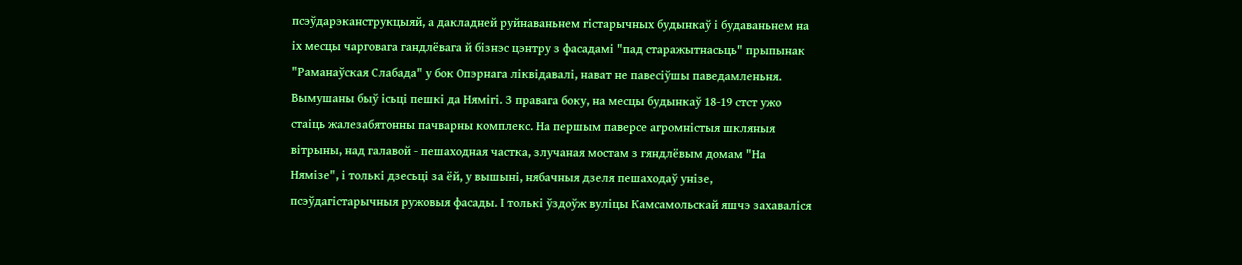псэўдарэканструкцыяй, а дакладней руйнаваньнем гістарычных будынкаў і будаваньнем на іх месцы чарговага гандлёвага й бізнэс цэнтру з фасадамі "пад старажытнасьць" прыпынак "Раманаўская Слабада" у бок Опэрнага ліквідавалі, нават не павесіўшы паведамленьня. Вымушаны быў ісьці пешкі да Нямігі. З правага боку, на месцы будынкаў 18-19 стст ужо стаіць жалезабятонны пачварны комплекс. На першым паверсе агромністыя шкляныя вітрыны, над галавой - пешаходная частка, злучаная мостам з гяндлёвым домам "На Нямізе", і толькі дзесьці за ёй, у вышыні, нябачныя дзеля пешаходаў унізе, псэўдагістарычныя ружовыя фасады. І толькі ўздоўж вуліцы Камсамольскай яшчэ захаваліся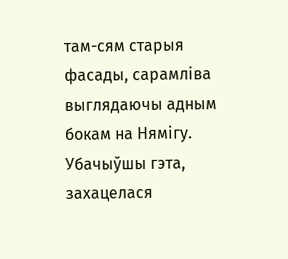там-сям старыя фасады, сарамліва выглядаючы адным бокам на Нямігу.
Убачыўшы гэта, захацелася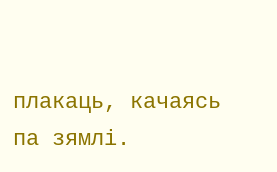плакаць, качаясь па зямлі.